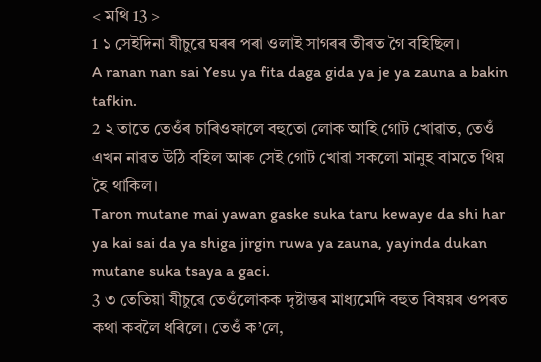< মথি 13 >
1 ১ সেইদিনা যীচুৱে ঘৰৰ পৰা ওলাই সাগৰৰ তীৰত গৈ বহিছিল।
A ranan nan sai Yesu ya fita daga gida ya je ya zauna a bakin tafkin.
2 ২ তাতে তেওঁৰ চাৰিওফালে বহুতো লোক আহি গোট খোৱাত, তেওঁ এখন নাৱত উঠি বহিল আৰু সেই গোট খোৱা সকলো মানুহ বামতে থিয় হৈ থাকিল।
Taron mutane mai yawan gaske suka taru kewaye da shi har ya kai sai da ya shiga jirgin ruwa ya zauna, yayinda dukan mutane suka tsaya a gaci.
3 ৩ তেতিয়া যীচুৱে তেওঁলোকক দৃষ্টান্তৰ মাধ্যমেদি বহুত বিষয়ৰ ওপৰত কথা কবলৈ ধৰিলে। তেওঁ ক’লে,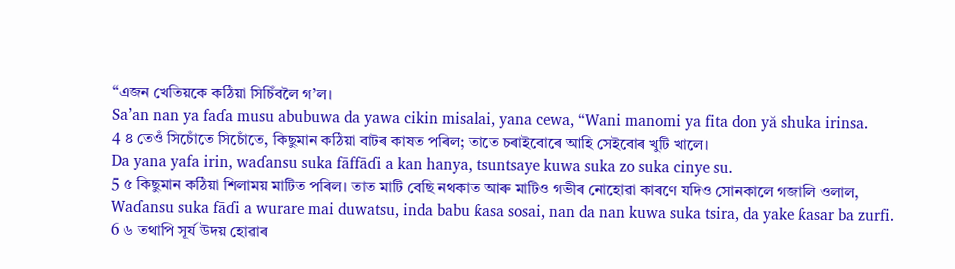“এজন খেতিয়কে কঠিয়া সিচিঁবলৈ গ’ল।
Sa’an nan ya faɗa musu abubuwa da yawa cikin misalai, yana cewa, “Wani manomi ya fita don yă shuka irinsa.
4 ৪ তেওঁ সিচোঁতে সিচোঁতে, কিছুমান কঠিয়া বাটৰ কাষত পৰিল; তাতে চৰাইবোৰে আহি সেইবোৰ খুটি খালে।
Da yana yafa irin, waɗansu suka fāffāɗi a kan hanya, tsuntsaye kuwa suka zo suka cinye su.
5 ৫ কিছুমান কঠিয়া শিলাময় মাটিত পৰিল। তাত মাটি বেছি নথকাত আৰু মাটিও গভীৰ নোহোৱা কাৰণে যদিও সোনকালে গজালি ওলাল,
Waɗansu suka fāɗi a wurare mai duwatsu, inda babu ƙasa sosai, nan da nan kuwa suka tsira, da yake ƙasar ba zurfi.
6 ৬ তথাপি সূৰ্য উদয় হোৱাৰ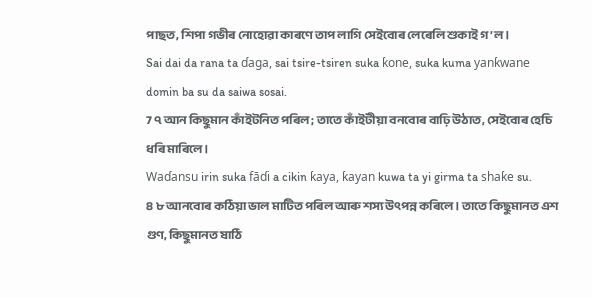পাছত, শিপা গভীৰ নোহোৱা কাৰণে তাপ লাগি সেইবোৰ লেৰেলি শুকাই গ’ল।
Sai dai da rana ta ɗaga, sai tsire-tsiren suka ƙone, suka kuma yanƙwane domin ba su da saiwa sosai.
7 ৭ আন কিছুমান কাঁইটনিত পৰিল; তাতে কাঁইটীয়া বনবোৰ বাঢ়ি উঠাত, সেইবোৰ হেচি ধৰি মাৰিলে।
Waɗansu irin suka fāɗi a cikin ƙaya, ƙayan kuwa ta yi girma ta shaƙe su.
8 ৮ আনবোৰ কঠিয়া ভাল মাটিত পৰিল আৰু শস্য উৎপন্ন কৰিলে। তাতে কিছুমানত এশ গুণ, কিছুমানত ষাঠি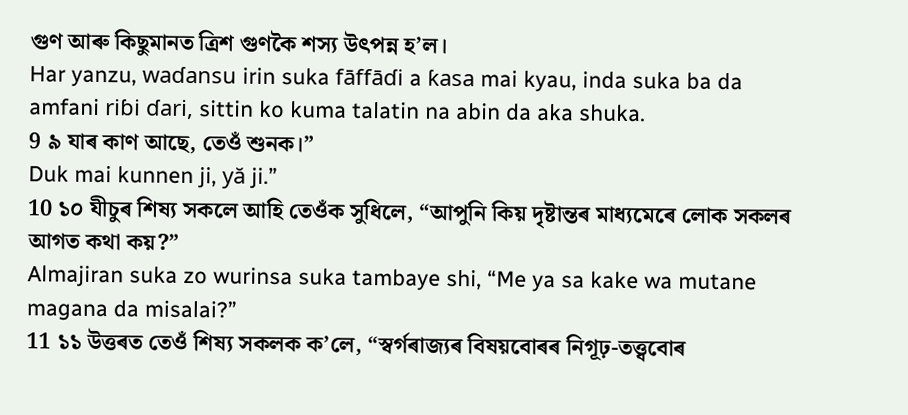গুণ আৰু কিছুমানত ত্রিশ গুণকৈ শস্য উৎপন্ন হ’ল।
Har yanzu, waɗansu irin suka fāffāɗi a ƙasa mai kyau, inda suka ba da amfani riɓi ɗari, sittin ko kuma talatin na abin da aka shuka.
9 ৯ যাৰ কাণ আছে, তেওঁ শুনক।”
Duk mai kunnen ji, yă ji.”
10 ১০ যীচুৰ শিষ্য সকলে আহি তেওঁক সুধিলে, “আপুনি কিয় দৃষ্টান্তৰ মাধ্যমেৰে লোক সকলৰ আগত কথা কয়?”
Almajiran suka zo wurinsa suka tambaye shi, “Me ya sa kake wa mutane magana da misalai?”
11 ১১ উত্তৰত তেওঁ শিষ্য সকলক ক’লে, “স্বৰ্গৰাজ্যৰ বিষয়বোৰৰ নিগূঢ়-তত্ত্ববোৰ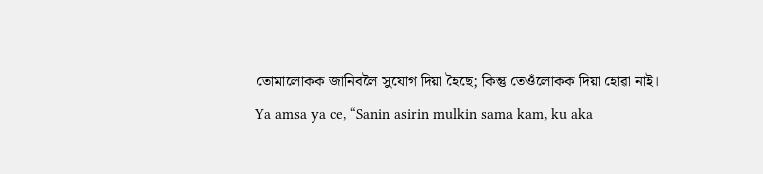তোমালোকক জানিবলৈ সুযোগ দিয়া হৈছে; কিন্তু তেওঁলোকক দিয়া হোৱা নাই।
Ya amsa ya ce, “Sanin asirin mulkin sama kam, ku aka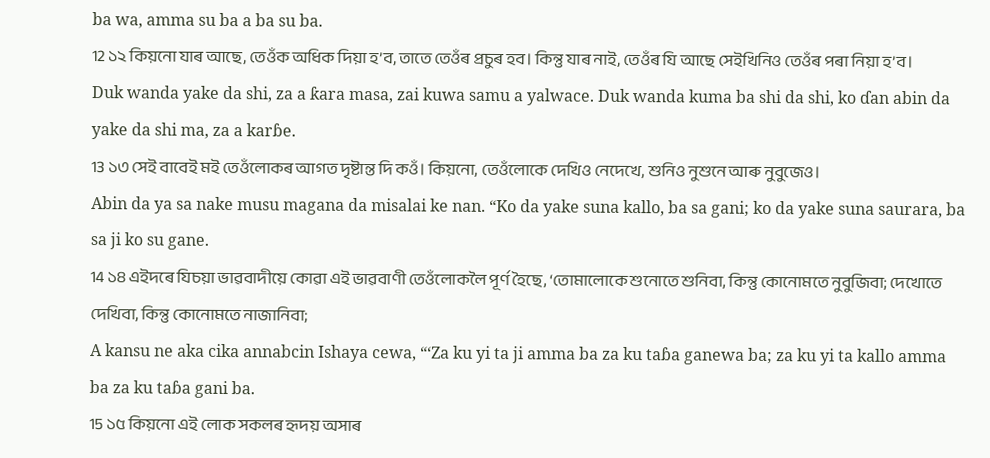ba wa, amma su ba a ba su ba.
12 ১২ কিয়নো যাৰ আছে, তেওঁক অধিক দিয়া হ’ব, তাতে তেওঁৰ প্রচুৰ হব। কিন্তু যাৰ নাই, তেওঁৰ যি আছে সেইখিনিও তেওঁৰ পৰা নিয়া হ’ব।
Duk wanda yake da shi, za a ƙara masa, zai kuwa samu a yalwace. Duk wanda kuma ba shi da shi, ko ɗan abin da yake da shi ma, za a karɓe.
13 ১৩ সেই বাবেই মই তেওঁলোকৰ আগত দৃষ্টান্ত দি কওঁ। কিয়নো, তেওঁলোকে দেখিও নেদেখে, শুনিও নুশুনে আৰু নুবুজেও।
Abin da ya sa nake musu magana da misalai ke nan. “Ko da yake suna kallo, ba sa gani; ko da yake suna saurara, ba sa ji ko su gane.
14 ১৪ এইদৰে যিচয়া ভাৱবাদীয়ে কোৱা এই ভাৱবাণী তেওঁলোকলৈ পূর্ণ হৈছে, ‘তোমালোকে শুনোতে শুনিবা, কিন্তু কোনোমতে নুবুজিবা; দেখোতে দেখিবা, কিন্তু কোনোমতে নাজানিবা;
A kansu ne aka cika annabcin Ishaya cewa, “‘Za ku yi ta ji amma ba za ku taɓa ganewa ba; za ku yi ta kallo amma ba za ku taɓa gani ba.
15 ১৫ কিয়নো এই লোক সকলৰ হৃদয় অসাৰ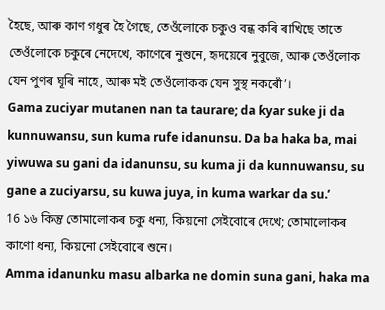হৈছে, আৰু কাণ গধুৰ হৈ গৈছে, তেওঁলোকে চকুও বন্ধ কৰি ৰাখিছে তাতে তেওঁলোকে চকুৰে নেদেখে, কাণেৰে নুশুনে, হৃদয়েৰে নুবুজে, আৰু তেওঁলোক যেন পুণৰ ঘূৰি নাহে, আৰু মই তেওঁলোকক যেন সুস্থ নকৰোঁ’।
Gama zuciyar mutanen nan ta taurare; da ƙyar suke ji da kunnuwansu, sun kuma rufe idanunsu. Da ba haka ba, mai yiwuwa su gani da idanunsu, su kuma ji da kunnuwansu, su gane a zuciyarsu, su kuwa juya, in kuma warkar da su.’
16 ১৬ কিন্তু তোমালোকৰ চকু ধন্য, কিয়নো সেইবোৰে দেখে; তোমালোকৰ কাণো ধন্য, কিয়নো সেইবোৰে শুনে।
Amma idanunku masu albarka ne domin suna gani, haka ma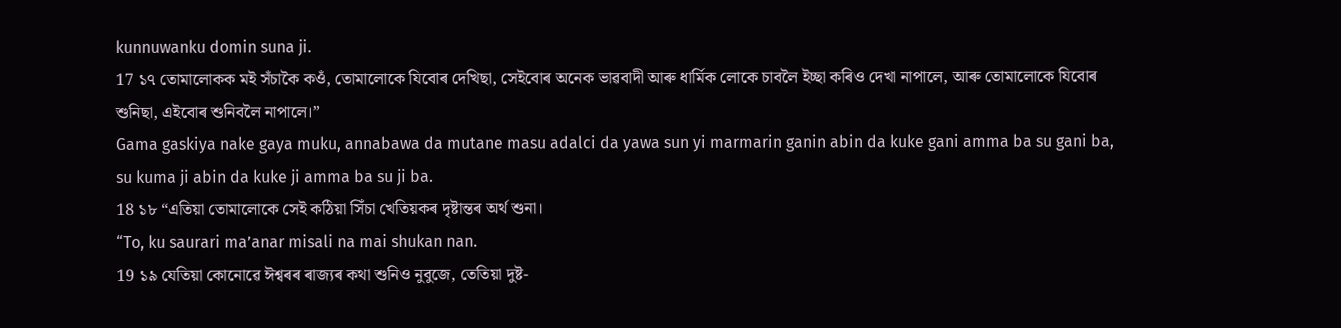kunnuwanku domin suna ji.
17 ১৭ তোমালোকক মই সঁচাকৈ কওঁ, তোমালোকে যিবোৰ দেখিছা, সেইবোৰ অনেক ভাৱবাদী আৰু ধাৰ্মিক লোকে চাবলৈ ইচ্ছা কৰিও দেখা নাপালে, আৰু তোমালোকে যিবোৰ শুনিছা, এইবোৰ শুনিবলৈ নাপালে।”
Gama gaskiya nake gaya muku, annabawa da mutane masu adalci da yawa sun yi marmarin ganin abin da kuke gani amma ba su gani ba, su kuma ji abin da kuke ji amma ba su ji ba.
18 ১৮ “এতিয়া তোমালোকে সেই কঠিয়া সিঁচা খেতিয়কৰ দৃষ্টান্তৰ অর্থ শুনা।
“To, ku saurari ma’anar misali na mai shukan nan.
19 ১৯ যেতিয়া কোনোৱে ঈশ্বৰৰ ৰাজ্যৰ কথা শুনিও নুবুজে, তেতিয়া দুষ্ট-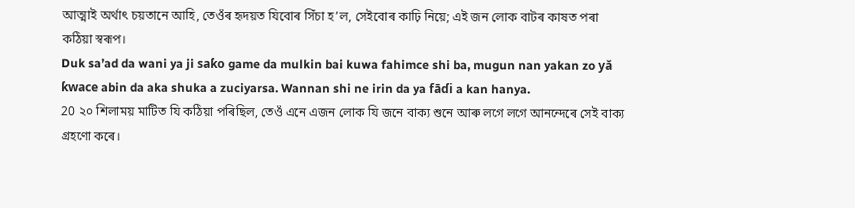আত্মাই অৰ্থাৎ চয়তানে আহি, তেওঁৰ হৃদয়ত যিবোৰ সিঁচা হ’ল, সেইবোৰ কাঢ়ি নিয়ে; এই জন লোক বাটৰ কাষত পৰা কঠিয়া স্বৰূপ।
Duk sa’ad da wani ya ji saƙo game da mulkin bai kuwa fahimce shi ba, mugun nan yakan zo yă ƙwace abin da aka shuka a zuciyarsa. Wannan shi ne irin da ya fāɗi a kan hanya.
20 ২০ শিলাময় মাটিত যি কঠিয়া পৰিছিল, তেওঁ এনে এজন লোক যি জনে বাক্য শুনে আৰু লগে লগে আনন্দেৰে সেই বাক্য গ্ৰহণো কৰে।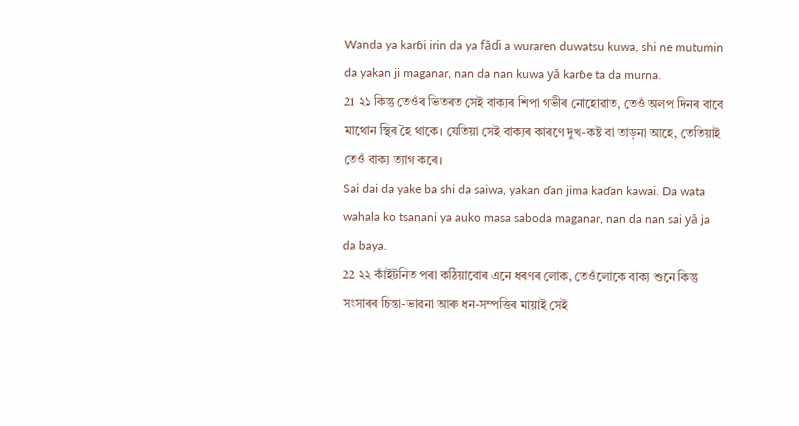Wanda ya karɓi irin da ya fāɗi a wuraren duwatsu kuwa, shi ne mutumin da yakan ji maganar, nan da nan kuwa yă karɓe ta da murna.
21 ২১ কিন্তু তেওঁৰ ভিতৰত সেই বাক্যৰ শিপা গভীৰ নোহোৱাত, তেওঁ অলপ দিনৰ বাবে মাথোন স্থিৰ হৈ থাকে। যেতিয়া সেই বাক্যৰ কাৰণে দুখ-কষ্ট বা তাড়না আহে, তেতিয়াই তেওঁ বাক্য ত্যাগ কৰে।
Sai dai da yake ba shi da saiwa, yakan ɗan jima kaɗan kawai. Da wata wahala ko tsanani ya auko masa saboda maganar, nan da nan sai yă ja da baya.
22 ২২ কাঁইটনিত পৰা কঠিয়াবোৰ এনে ধৰণৰ লোক, তেওঁলোকে বাক্য শুনে কিন্তু সংসাৰৰ চিন্তা-ভাৱনা আৰু ধন-সম্পত্তিৰ মায়াই সেই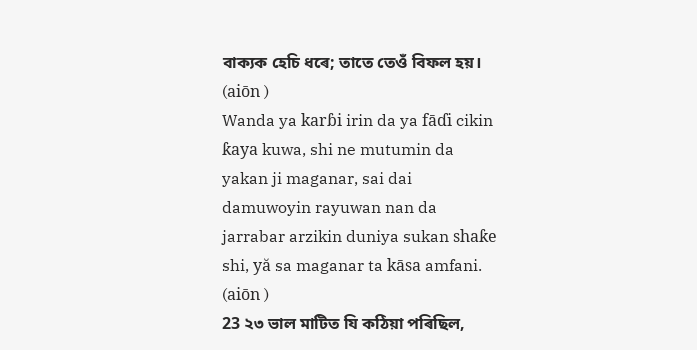বাক্যক হেচি ধৰে; তাতে তেওঁ বিফল হয়। (aiōn )
Wanda ya karɓi irin da ya fāɗi cikin ƙaya kuwa, shi ne mutumin da yakan ji maganar, sai dai damuwoyin rayuwan nan da jarrabar arzikin duniya sukan shaƙe shi, yă sa maganar ta kāsa amfani. (aiōn )
23 ২৩ ভাল মাটিত যি কঠিয়া পৰিছিল,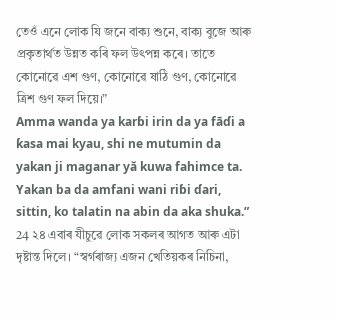তেওঁ এনে লোক যি জনে বাক্য শুনে, বাক্য বুজে আৰু প্রকৃতার্থত উন্নত কৰি ফল উৎপন্ন কৰে। তাতে কোনোৱে এশ গুণ, কোনোৱে ষাঠি গুণ, কোনোৱে ত্রিশ গুণ ফল দিয়ে।”
Amma wanda ya karɓi irin da ya fāɗi a ƙasa mai kyau, shi ne mutumin da yakan ji maganar yă kuwa fahimce ta. Yakan ba da amfani wani riɓi ɗari, sittin, ko talatin na abin da aka shuka.”
24 ২৪ এবাৰ যীচুৱে লোক সকলৰ আগত আৰু এটা দৃষ্টান্ত দিলে। “স্বর্গৰাজ্য এজন খেতিয়কৰ নিচিনা,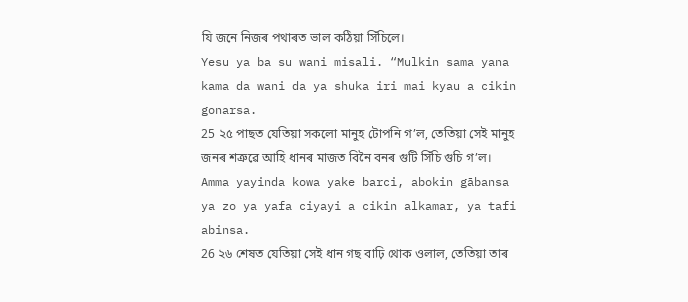যি জনে নিজৰ পথাৰত ভাল কঠিয়া সিঁচিলে।
Yesu ya ba su wani misali. “Mulkin sama yana kama da wani da ya shuka iri mai kyau a cikin gonarsa.
25 ২৫ পাছত যেতিয়া সকলো মানুহ টোপনি গ’ল, তেতিয়া সেই মানুহ জনৰ শত্রুৱে আহি ধানৰ মাজত বিনৈ বনৰ গুটি সিঁচি গুচি গ’ল।
Amma yayinda kowa yake barci, abokin gābansa ya zo ya yafa ciyayi a cikin alkamar, ya tafi abinsa.
26 ২৬ শেষত যেতিয়া সেই ধান গছ বাঢ়ি থোক ওলাল, তেতিয়া তাৰ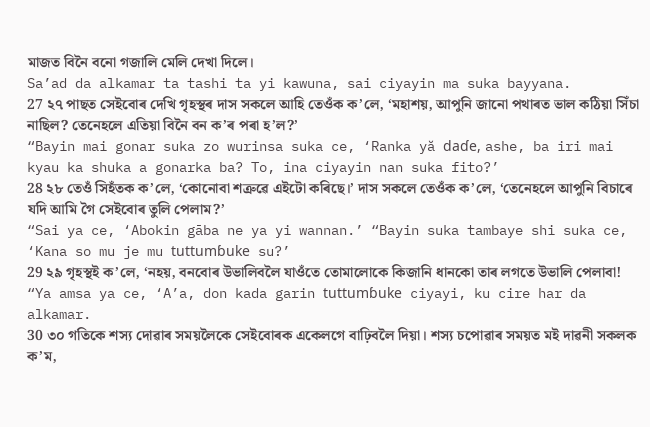মাজত বিনৈ বনো গজালি মেলি দেখা দিলে।
Sa’ad da alkamar ta tashi ta yi kawuna, sai ciyayin ma suka bayyana.
27 ২৭ পাছত সেইবোৰ দেখি গৃহস্থৰ দাস সকলে আহি তেওঁক ক’লে, ‘মহাশয়, আপুনি জানো পথাৰত ভাল কঠিয়া সিঁচা নাছিল? তেনেহলে এতিয়া বিনৈ বন ক’ৰ পৰা হ’ল?’
“Bayin mai gonar suka zo wurinsa suka ce, ‘Ranka yă daɗe, ashe, ba iri mai kyau ka shuka a gonarka ba? To, ina ciyayin nan suka fito?’
28 ২৮ তেওঁ সিহঁতক ক’লে, ‘কোনোবা শত্ৰুৱে এইটো কৰিছে।’ দাস সকলে তেওঁক ক’লে, ‘তেনেহলে আপুনি বিচাৰে যদি আমি গৈ সেইবোৰ তুলি পেলাম?’
“Sai ya ce, ‘Abokin gāba ne ya yi wannan.’ “Bayin suka tambaye shi suka ce, ‘Kana so mu je mu tuttumɓuke su?’
29 ২৯ গৃহস্থই ক’লে, ‘নহয়, বনবোৰ উভালিবলৈ যাওঁতে তোমালোকে কিজানি ধানকো তাৰ লগতে উভালি পেলাবা!
“Ya amsa ya ce, ‘A’a, don kada garin tuttumɓuke ciyayi, ku cire har da alkamar.
30 ৩০ গতিকে শস্য দোৱাৰ সময়লৈকে সেইবোৰক একেলগে বাঢ়িবলৈ দিয়া। শস্য চপোৱাৰ সময়ত মই দাৱনী সকলক ক’ম,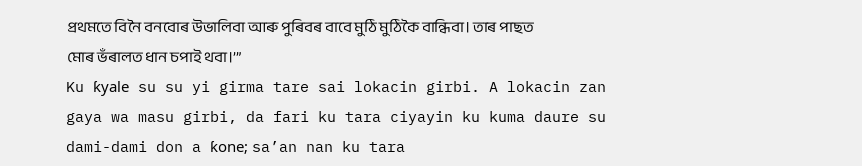প্ৰথমতে বিনৈ বনবোৰ উভালিবা আৰু পুৰিবৰ বাবে মুঠি মুঠিকৈ বান্ধিবা। তাৰ পাছত মোৰ ভঁৰালত ধান চপাই থবা।’”
Ku ƙyale su su yi girma tare sai lokacin girbi. A lokacin zan gaya wa masu girbi, da fari ku tara ciyayin ku kuma daure su dami-dami don a ƙone; sa’an nan ku tara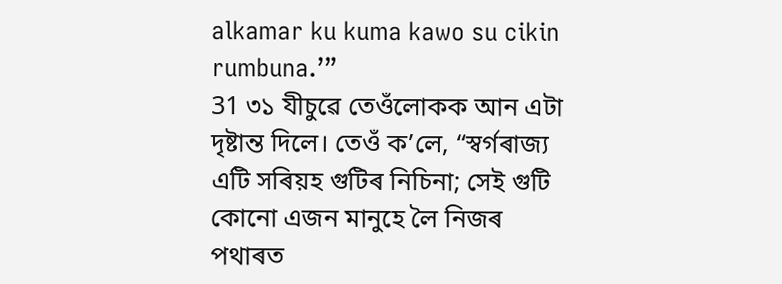alkamar ku kuma kawo su cikin rumbuna.’”
31 ৩১ যীচুৱে তেওঁলোকক আন এটা দৃষ্টান্ত দিলে। তেওঁ ক’লে, “স্বৰ্গৰাজ্য এটি সৰিয়হ গুটিৰ নিচিনা; সেই গুটি কোনো এজন মানুহে লৈ নিজৰ পথাৰত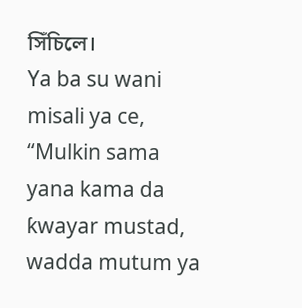সিঁচিলে।
Ya ba su wani misali ya ce, “Mulkin sama yana kama da ƙwayar mustad, wadda mutum ya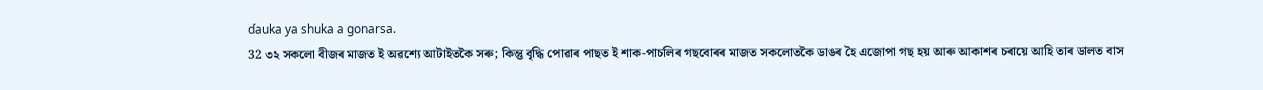ɗauka ya shuka a gonarsa.
32 ৩২ সকলো বীজৰ মাজত ই অৱশ্যে আটাইতকৈ সৰু; কিন্তু বৃদ্ধি পোৱাৰ পাছত ই শাক-পাচলিৰ গছবোৰৰ মাজত সকলোতকৈ ডাঙৰ হৈ এজোপা গছ হয় আৰু আকাশৰ চৰায়ে আহি তাৰ ডালত বাস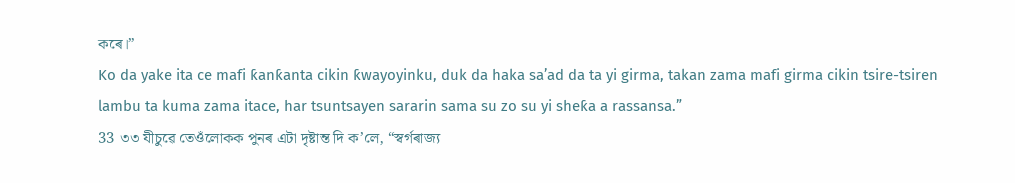কৰে।”
Ko da yake ita ce mafi ƙanƙanta cikin ƙwayoyinku, duk da haka sa’ad da ta yi girma, takan zama mafi girma cikin tsire-tsiren lambu ta kuma zama itace, har tsuntsayen sararin sama su zo su yi sheƙa a rassansa.”
33 ৩৩ যীচুৱে তেওঁলোকক পুনৰ এটা দৃষ্টান্ত দি ক’লে, “স্বর্গৰাজ্য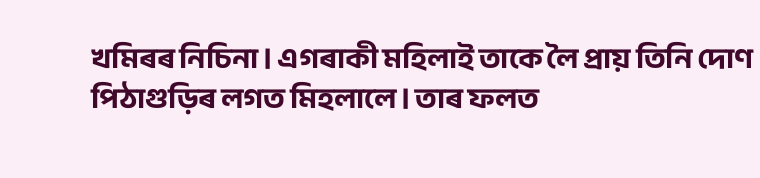খমিৰৰ নিচিনা। এগৰাকী মহিলাই তাকে লৈ প্রায় তিনি দোণ পিঠাগুড়িৰ লগত মিহলালে। তাৰ ফলত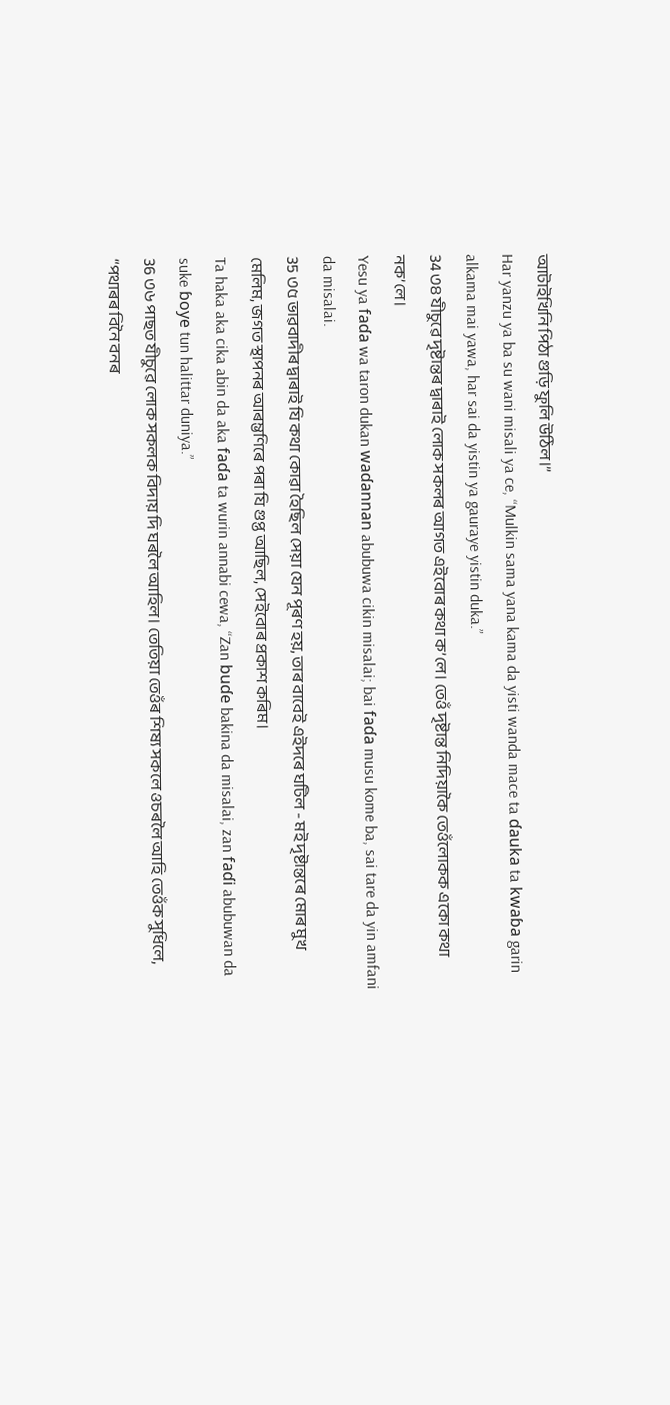আটাইখিনি পিঠা গুড়ি ফুলি উঠিল।”
Har yanzu ya ba su wani misali ya ce, “Mulkin sama yana kama da yisti wanda mace ta ɗauka ta kwaɓa garin alkama mai yawa, har sai da yistin ya gauraye yistin duka.”
34 ৩৪ যীচুৱে দৃষ্টান্তৰ দ্বাৰাই লোক সকলৰ আগত এইবোৰ কথা ক’লে। তেওঁ দৃষ্টান্ত নিদিয়াকৈ তেওঁলোকক একো কথা নক’লে।
Yesu ya faɗa wa taron dukan waɗannan abubuwa cikin misalai; bai faɗa musu kome ba, sai tare da yin amfani da misalai.
35 ৩৫ ভাৱবাদীৰ দ্বাৰাই যি কথা কোৱা হৈছিল সেয়া যেন পূৰণ হয়, তাৰ বাবেই এইদৰে ঘটিল - মই দৃষ্টান্তৰে মোৰ মুখ মেলিম, জগত স্থাপনৰ আৰম্ভণিৰে পৰা যি গুপ্ত আছিল, সেইবোৰ প্ৰকাশ কৰিম।
Ta haka aka cika abin da aka faɗa ta wurin annabi cewa, “Zan buɗe bakina da misalai, zan faɗi abubuwan da suke ɓoye tun halittar duniya.”
36 ৩৬ পাছত যীচুৱে লোক সকলক বিদায় দি ঘৰলৈ আহিল। তেতিয়া তেওঁৰ শিষ্য সকলে ওচৰলৈ আহি তেওঁক সুধিলে, “পথাৰৰ বিনৈ বনৰ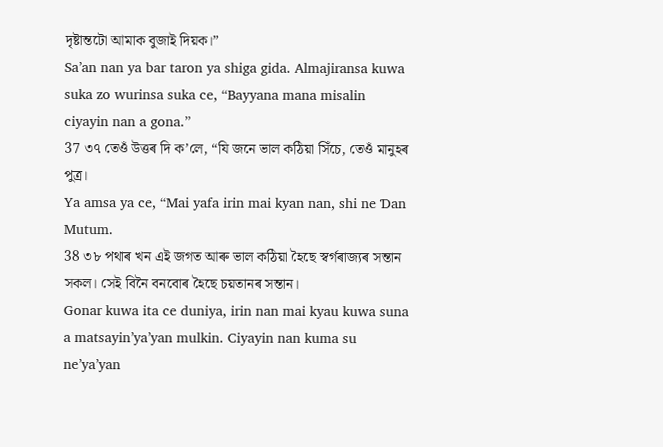দৃষ্টান্তটো আমাক বুজাই দিয়ক।”
Sa’an nan ya bar taron ya shiga gida. Almajiransa kuwa suka zo wurinsa suka ce, “Bayyana mana misalin ciyayin nan a gona.”
37 ৩৭ তেওঁ উত্তৰ দি ক’লে, “যি জনে ভাল কঠিয়া সিঁচে, তেওঁ মানুহৰ পুত্ৰ।
Ya amsa ya ce, “Mai yafa irin mai kyan nan, shi ne Ɗan Mutum.
38 ৩৮ পথাৰ খন এই জগত আৰু ভাল কঠিয়া হৈছে স্বৰ্গৰাজ্যৰ সন্তান সকল। সেই বিনৈ বনবোৰ হৈছে চয়তানৰ সন্তান।
Gonar kuwa ita ce duniya, irin nan mai kyau kuwa suna a matsayin’ya’yan mulkin. Ciyayin nan kuma su ne’ya’yan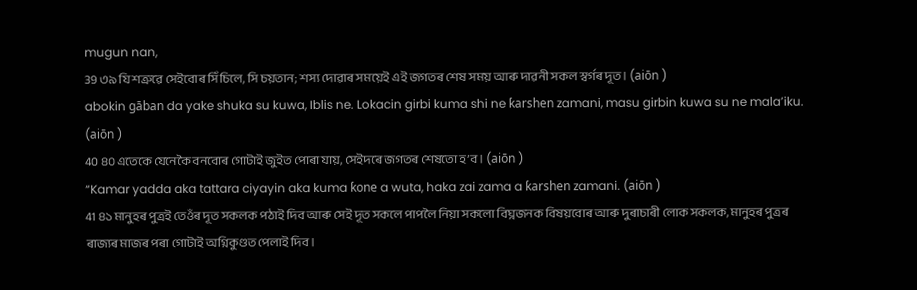mugun nan,
39 ৩৯ যি শত্ৰুৱে সেইবোৰ সিঁচিলে, সি চয়তান; শস্য দোৱাৰ সময়েই এই জগতৰ শেষ সময় আৰু দাৱনী সকল স্বৰ্গৰ দূত। (aiōn )
abokin gāban da yake shuka su kuwa, Iblis ne. Lokacin girbi kuma shi ne ƙarshen zamani, masu girbin kuwa su ne mala’iku. (aiōn )
40 ৪০ এতেকে যেনেকৈ বনবোৰ গোটাই জুইত পোৰা যায়, সেইদৰে জগতৰ শেষতো হ’ব। (aiōn )
“Kamar yadda aka tattara ciyayin aka kuma ƙone a wuta, haka zai zama a ƙarshen zamani. (aiōn )
41 ৪১ মানুহৰ পুত্ৰই তেওঁৰ দূত সকলক পঠাই দিব আৰু সেই দূত সকলে পাপলৈ নিয়া সকলো বিঘ্নজনক বিষয়বোৰ আৰু দুৰাচাৰী লোক সকলক, মানুহৰ পুত্রৰ ৰাজ্যৰ মাজৰ পৰা গোটাই অগ্নিকুণ্ডত পেলাই দিব।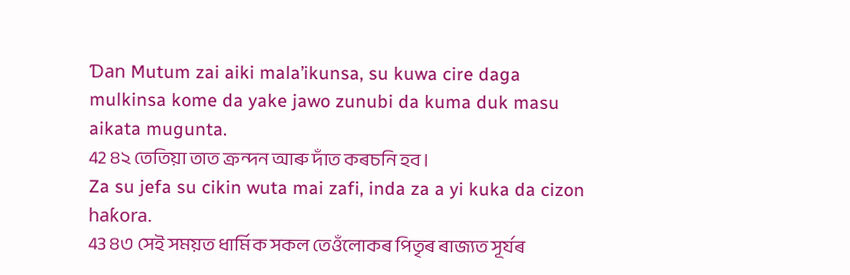Ɗan Mutum zai aiki mala’ikunsa, su kuwa cire daga mulkinsa kome da yake jawo zunubi da kuma duk masu aikata mugunta.
42 ৪২ তেতিয়া তাত ক্রন্দন আৰু দাঁত কৰচনি হব।
Za su jefa su cikin wuta mai zafi, inda za a yi kuka da cizon haƙora.
43 ৪৩ সেই সময়ত ধাৰ্মিক সকল তেওঁলোকৰ পিতৃৰ ৰাজ্যত সূৰ্যৰ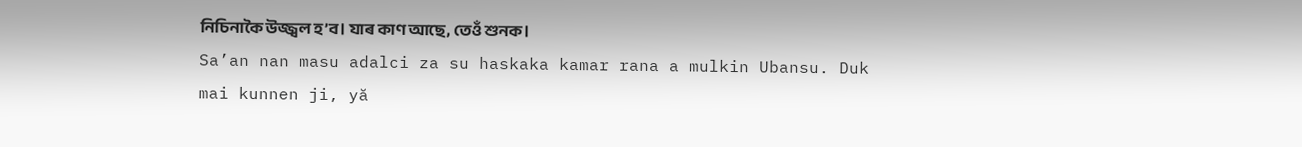নিচিনাকৈ উজ্জ্বল হ’ব। যাৰ কাণ আছে, তেওঁ শুনক।
Sa’an nan masu adalci za su haskaka kamar rana a mulkin Ubansu. Duk mai kunnen ji, yă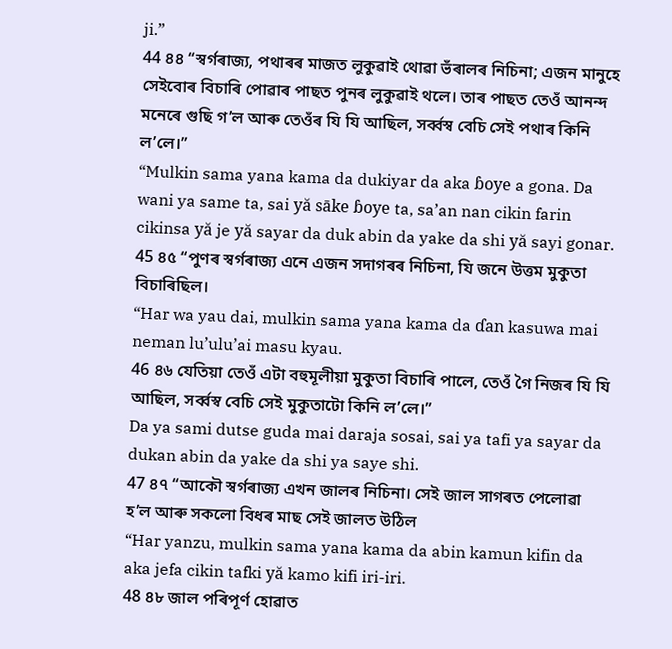ji.”
44 ৪৪ “স্বৰ্গৰাজ্য, পথাৰৰ মাজত লুকুৱাই থোৱা ভঁৰালৰ নিচিনা; এজন মানুহে সেইবোৰ বিচাৰি পোৱাৰ পাছত পুনৰ লুকুৱাই থলে। তাৰ পাছত তেওঁ আনন্দ মনেৰে গুছি গ’ল আৰু তেওঁৰ যি যি আছিল, সৰ্ব্বস্ব বেচি সেই পথাৰ কিনি ল’লে।”
“Mulkin sama yana kama da dukiyar da aka ɓoye a gona. Da wani ya same ta, sai yă sāke ɓoye ta, sa’an nan cikin farin cikinsa yă je yă sayar da duk abin da yake da shi yă sayi gonar.
45 ৪৫ “পুণৰ স্বৰ্গৰাজ্য এনে এজন সদাগৰৰ নিচিনা, যি জনে উত্তম মুকুতা বিচাৰিছিল।
“Har wa yau dai, mulkin sama yana kama da ɗan kasuwa mai neman lu’ulu’ai masu kyau.
46 ৪৬ যেতিয়া তেওঁ এটা বহুমূলীয়া মুকুতা বিচাৰি পালে, তেওঁ গৈ নিজৰ যি যি আছিল, সৰ্ব্বস্ব বেচি সেই মুকুতাটো কিনি ল’লে।”
Da ya sami dutse guda mai daraja sosai, sai ya tafi ya sayar da dukan abin da yake da shi ya saye shi.
47 ৪৭ “আকৌ স্বৰ্গৰাজ্য এখন জালৰ নিচিনা। সেই জাল সাগৰত পেলোৱা হ’ল আৰু সকলো বিধৰ মাছ সেই জালত উঠিল
“Har yanzu, mulkin sama yana kama da abin kamun kifin da aka jefa cikin tafki yă kamo kifi iri-iri.
48 ৪৮ জাল পৰিপূর্ণ হোৱাত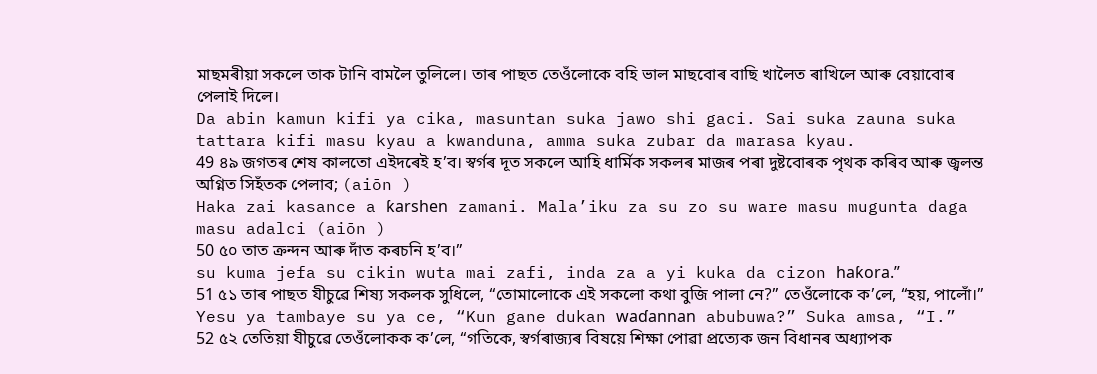মাছমৰীয়া সকলে তাক টানি বামলৈ তুলিলে। তাৰ পাছত তেওঁলোকে বহি ভাল মাছবোৰ বাছি খালৈত ৰাখিলে আৰু বেয়াবোৰ পেলাই দিলে।
Da abin kamun kifi ya cika, masuntan suka jawo shi gaci. Sai suka zauna suka tattara kifi masu kyau a kwanduna, amma suka zubar da marasa kyau.
49 ৪৯ জগতৰ শেষ কালতো এইদৰেই হ’ব। স্বৰ্গৰ দূত সকলে আহি ধাৰ্মিক সকলৰ মাজৰ পৰা দুষ্টবোৰক পৃথক কৰিব আৰু জ্বলন্ত অগ্নিত সিহঁতক পেলাব; (aiōn )
Haka zai kasance a ƙarshen zamani. Mala’iku za su zo su ware masu mugunta daga masu adalci (aiōn )
50 ৫০ তাত ক্ৰন্দন আৰু দাঁত কৰচনি হ’ব।”
su kuma jefa su cikin wuta mai zafi, inda za a yi kuka da cizon haƙora.”
51 ৫১ তাৰ পাছত যীচুৱে শিষ্য সকলক সুধিলে, “তোমালোকে এই সকলো কথা বুজি পালা নে?” তেওঁলোকে ক’লে, “হয়, পালোঁ।”
Yesu ya tambaye su ya ce, “Kun gane dukan waɗannan abubuwa?” Suka amsa, “I.”
52 ৫২ তেতিয়া যীচুৱে তেওঁলোকক ক’লে, “গতিকে, স্বর্গৰাজ্যৰ বিষয়ে শিক্ষা পোৱা প্রত্যেক জন বিধানৰ অধ্যাপক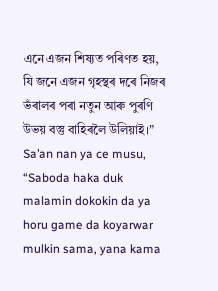এনে এজন শিষ্যত পৰিণত হয়, যি জনে এজন গৃহস্থৰ দৰে নিজৰ ভঁৰালৰ পৰা নতুন আৰু পুৰণি উভয় বস্তু বাহিৰলৈ উলিয়াই।”
Sa’an nan ya ce musu, “Saboda haka duk malamin dokokin da ya horu game da koyarwar mulkin sama, yana kama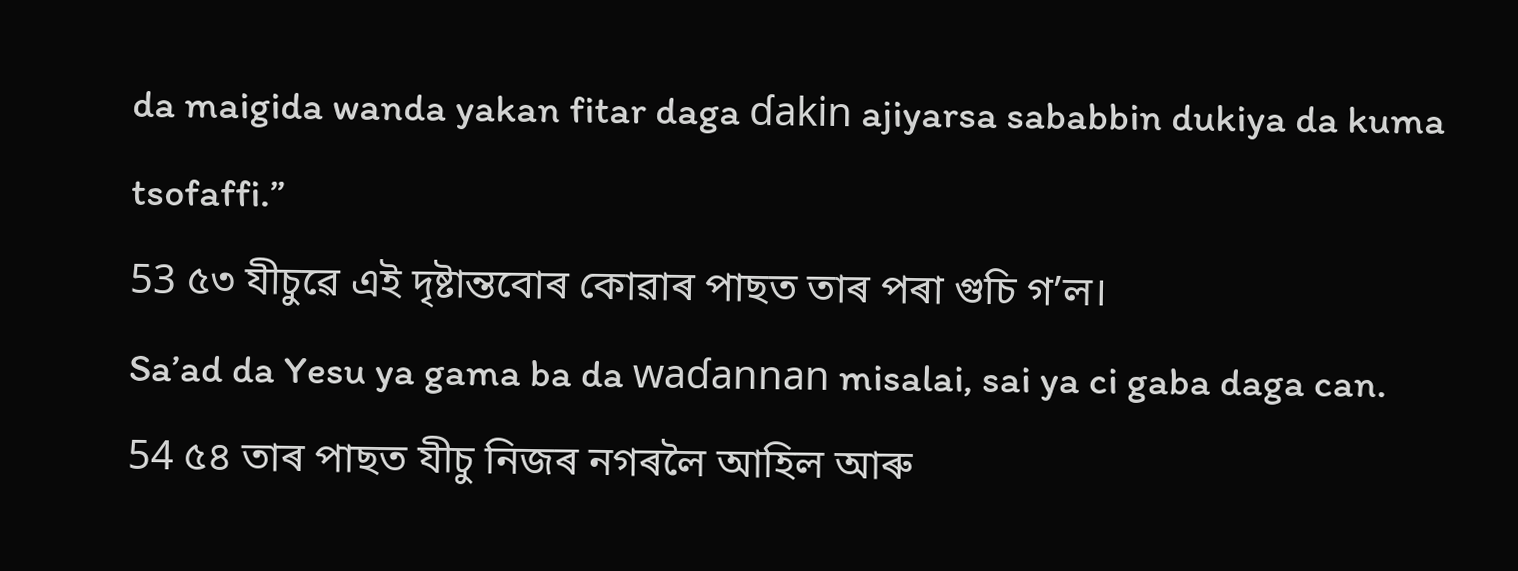da maigida wanda yakan fitar daga ɗakin ajiyarsa sababbin dukiya da kuma tsofaffi.”
53 ৫৩ যীচুৱে এই দৃষ্টান্তবোৰ কোৱাৰ পাছত তাৰ পৰা গুচি গ’ল।
Sa’ad da Yesu ya gama ba da waɗannan misalai, sai ya ci gaba daga can.
54 ৫৪ তাৰ পাছত যীচু নিজৰ নগৰলৈ আহিল আৰু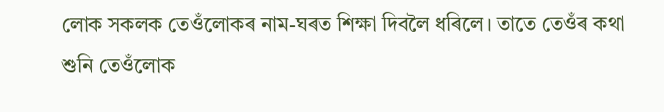লোক সকলক তেওঁলোকৰ নাম-ঘৰত শিক্ষা দিবলৈ ধৰিলে। তাতে তেওঁৰ কথা শুনি তেওঁলোক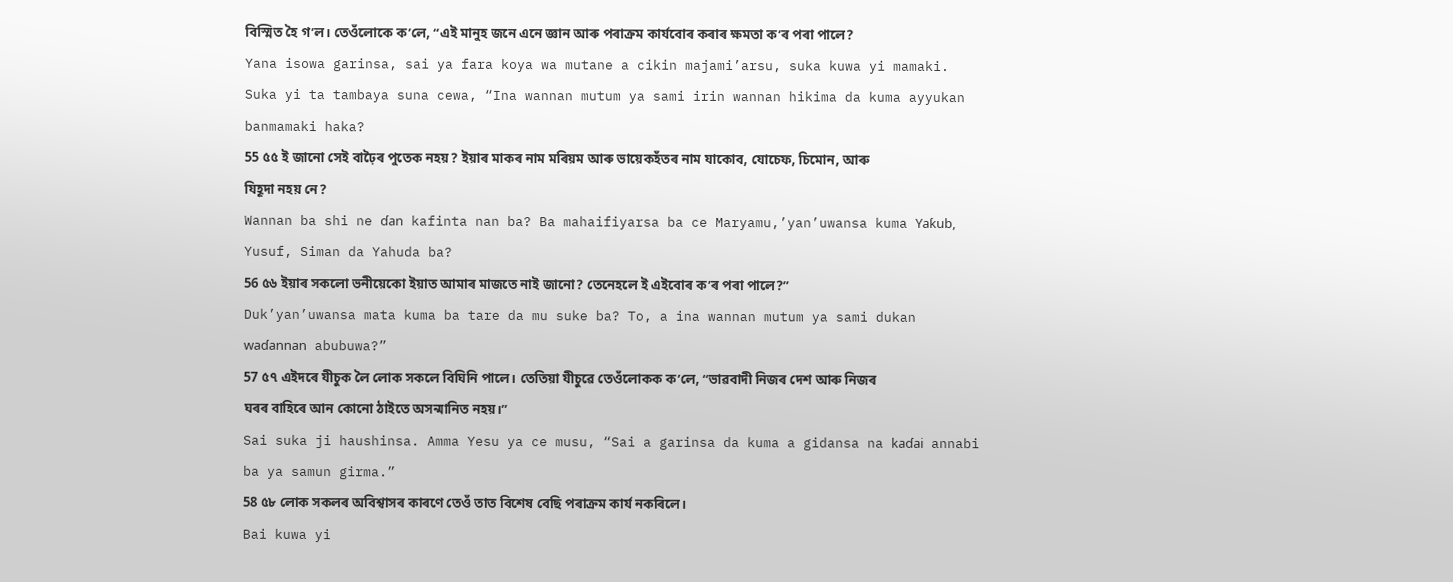বিস্মিত হৈ গ’ল। তেওঁলোকে ক’লে, “এই মানুহ জনে এনে জ্ঞান আৰু পৰাক্ৰম কাৰ্যবোৰ কৰাৰ ক্ষমতা ক’ৰ পৰা পালে?
Yana isowa garinsa, sai ya fara koya wa mutane a cikin majami’arsu, suka kuwa yi mamaki. Suka yi ta tambaya suna cewa, “Ina wannan mutum ya sami irin wannan hikima da kuma ayyukan banmamaki haka?
55 ৫৫ ই জানো সেই বাঢ়ৈৰ পুতেক নহয়? ইয়াৰ মাকৰ নাম মৰিয়ম আৰু ভায়েকহঁতৰ নাম যাকোব, যোচেফ, চিমোন, আৰু যিহূদা নহয় নে?
Wannan ba shi ne ɗan kafinta nan ba? Ba mahaifiyarsa ba ce Maryamu,’yan’uwansa kuma Yaƙub, Yusuf, Siman da Yahuda ba?
56 ৫৬ ইয়াৰ সকলো ভনীয়েকো ইয়াত আমাৰ মাজতে নাই জানো? তেনেহলে ই এইবোৰ ক’ৰ পৰা পালে?”
Duk’yan’uwansa mata kuma ba tare da mu suke ba? To, a ina wannan mutum ya sami dukan waɗannan abubuwa?”
57 ৫৭ এইদৰে যীচুক লৈ লোক সকলে বিঘিনি পালে। তেতিয়া যীচুৱে তেওঁলোকক ক’লে, “ভাৱবাদী নিজৰ দেশ আৰু নিজৰ ঘৰৰ বাহিৰে আন কোনো ঠাইতে অসন্মানিত নহয়।”
Sai suka ji haushinsa. Amma Yesu ya ce musu, “Sai a garinsa da kuma a gidansa na kaɗai annabi ba ya samun girma.”
58 ৫৮ লোক সকলৰ অবিশ্বাসৰ কাৰণে তেওঁ তাত বিশেষ বেছি পৰাক্ৰম কাৰ্য নকৰিলে।
Bai kuwa yi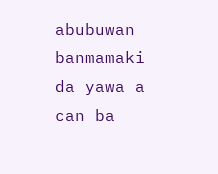abubuwan banmamaki da yawa a can ba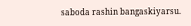saboda rashin bangaskiyarsu.